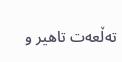تەڵعەت تاھیر و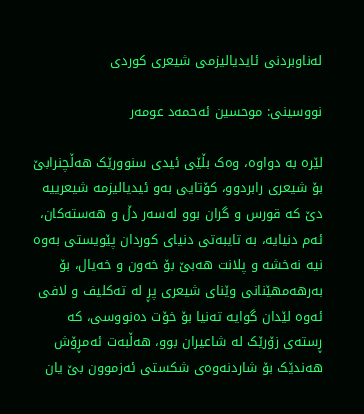لەناوبردنی ئایدیالیزمی شیعری کوردی

نووسینی: موحسین ئەحمەد عومەر

لێرە بە دواوە، وەک بڵێی ئیدی سنوورێک ھەڵچنرابێ بۆ شیعری رابردوو، کۆتایی بەو ئیدیالیزمە شیعرییە دێ کە قورس و گران بوو لەسەر دڵ و ھەستەکان، ئەم دنیایە، بە تایبەتی دنیای کوردان پێویستی بەوە نیە نەخشە و پلانت ھەبێ بۆ خەون و خەیال، بۆ بەرھەمھێنانی وێنای شیعری پڕ لە تەکلیف و لافی ئەوە لێدان گوایە تەنیا بۆ خۆت دەنووسی، کە ڕستەی زۆرێک لە شاعیران بوو، ھەڵبەت ئەمڕۆش ھەندێک بۆ شاردنەوەی شکستی ئەزموون بێ یان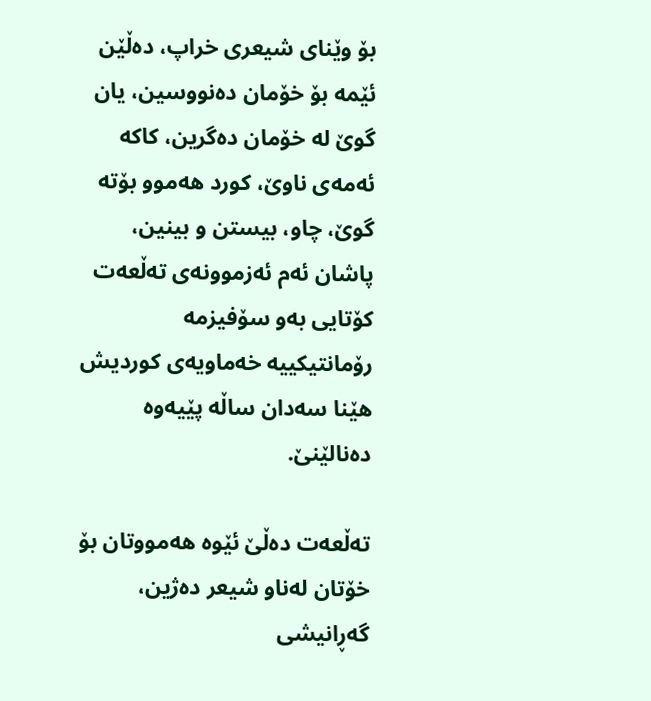بۆ وێنای شیعری خراپ، دەڵێن ئێمە بۆ خۆمان دەنووسین، یان گوێ لە خۆمان دەگرین، کاکە ئەمەی ناوێ، کورد ھەموو بۆتە گوێ، چاو، بیستن و بینین، پاشان ئەم ئەزموونەی تەڵعەت کۆتایی بەو سۆفیزمە رۆمانتیکییە خەماویەی کوردیش ھێنا سەدان ساڵە پێیەوە دەنالێنێ.

تەڵعەت دەڵێ ئێوە ھەمووتان بۆ خۆتان لەناو شیعر دەژین، گەڕانیشی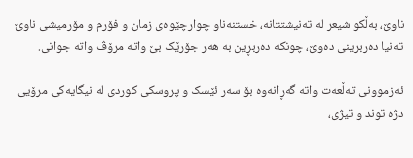ناوێ، بەڵکو شیعر لە تەنیشتتانە، خستنەناو چوارچێوەی زمان و فۆرم و مۆرمیشی ناوێ تەنیا دەربرینی دەوێ، چونکە دەربڕین بە ھەر جۆرێک بێ واتە مرۆڤ واتە جوانی.

ئەزموونی تەڵعەت واتە گەڕانەوە بۆ سەر ئێسک و پروسکی کوردی لە نیگایەکی مرۆیی دژە توند و تیژی،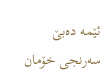ئێمە دەبێ سەرنجی خۆمان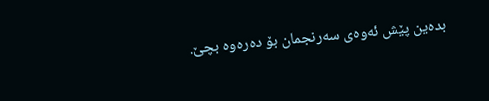بدەین پێش ئەوەی سەرنجمان بۆ دەرەوە بچێ.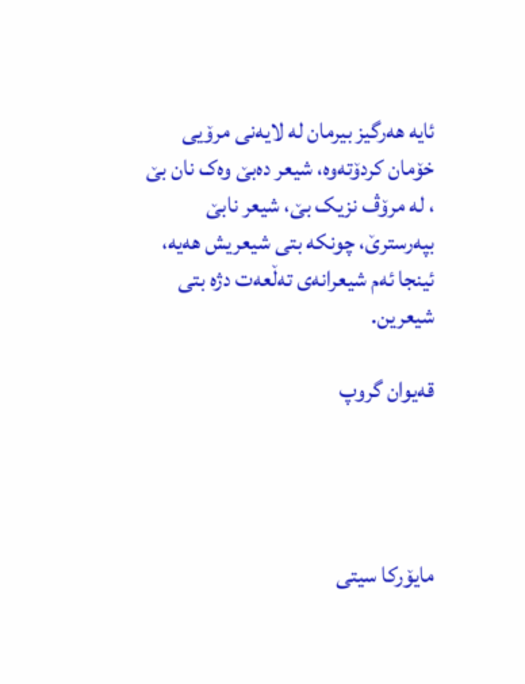ئایە ھەرگیز بیرمان لە لایەنی مرۆیی خۆمان کردۆتەوە، شیعر دەبێ وەک نان بێ ، لە مرۆڤ نزیک بێ، شیعر نابێ بپەرسترێ، چونکە بتی شیعریش ھەیە، ئینجا ئەم شیعرانەی تەڵعەت دژە بتی شیعرین.

قەیوان گروپ




مایۆرکا سیتی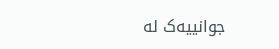جوانییەک لە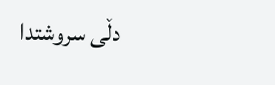دڵی سروشتدا